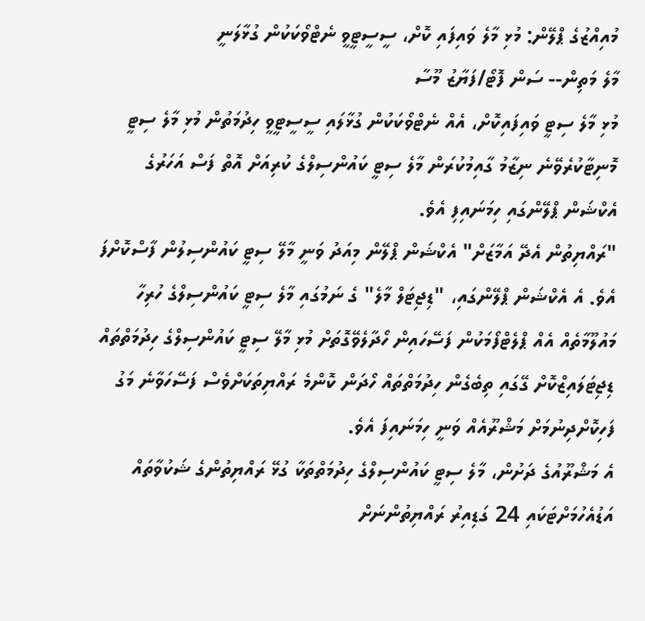މުއިއްޒުގެ ޕްލޭން: މުޅި މާލެ ވައިފައި ކޮށް، ސީސީޓީވީ ނެޓްވޯކަކުން ގުޅާލަނީ
މާލެ މަތިން-- ސަން ފޮޓޯ/ފަޔާޒު މޫސާ
މުޅި މާލެ ސިޓީ ވައިފައިކޮށް، އެއް ނެޓްވޯކަކުން ގުޅާލައި ސީސީޓީވީ ހިދުމަތުން މުޅި މާލެ ސިޓީ މޮނިޓާކުރެވޭނެ ނިޒާމު ގާއިމުކުރަން މާލެ ސިޓީ ކައުންސިލްގެ ކުރިއަށް އޮތް ފަސް އަހަރުގެ އެކްޝަން ޕްލޭންގައި ހިމަނައިފި އެވެ.
"ރައްޔިތުން އެދޭ އަމާޒަށް" އެކްޝަން ޕްލޭން މިއަދު ވަނީ މާލޭ ސިޓީ ކައުންސިލުން ފާސްކޮށްފަ އެވެ. އެ އެކްޝަން ޕްލޭންގައި، "ޑިޖިޓަލް މާލެ" ގެ ނަމުގައި މާލެ ސިޓީ ކައުންސިލްގެ ހުރިހާ މައުލޫމާތެއް އެއް ޕްލެޓްފޯމަކުން ފަސޭހައިން ހޯދާލެވޭގޮތަށް މުޅި މާލޭ ސިޓީ ކައުންސިލްގެ ހިދުމަތްތައް ޑިޖިޓަލައިޒްކޮށް ގޭގައި ތިބެގެން ހިދުމަތްތައް ހޯދަން ކޮންމެ ރައްޔިތަކަށްވެސް ފަސޭހަވާނެ މަގު ފަހިކޮށްދިނުމަށް މަޝްރޫއެއް ވަނީ ހިމަނައިފަ އެވެ.
އެ މަޝްރޫއުގެ ދަށުން، މާލެ ސިޓީ ކައުންސިލްގެ ހިދުމަތްތަކާ ގުޅޭ ރައްޔިތުންގެ ޝަކުވާތައް އަޑުއެހުމަށްޓަކައި 24 ގަޑިއިރު ރައްޔިތުންނަށް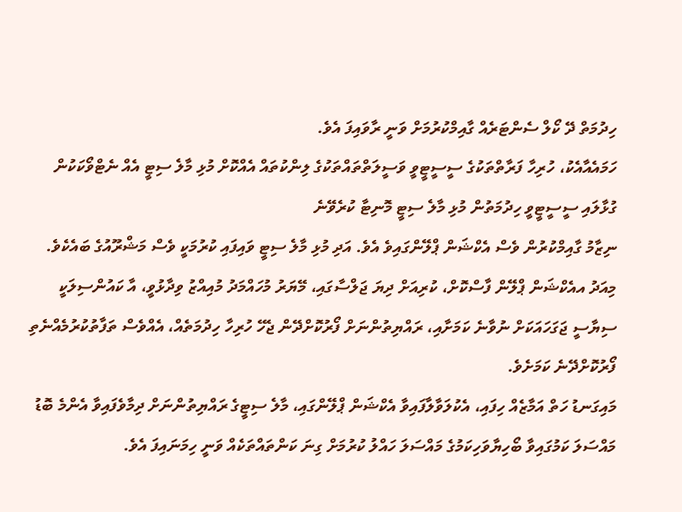ހިދުމަތް ދޭ ކޯލް ސެންޓަރެއް ގާއިމްކުރުމަށް ވަނީ ރާވައިފަ އެވެ.
ހަމައެއާއެކު، ހުރިހާ ފަރާތްތަކުގެ ސީސީޓީވީ ވަސީލަތްތައްތަކުގެ ލިންކުތައް އެއްކޮށް މުޅި މާލެ ސިޓީ އެއް ނެޓްވޯކަކުން ގުޅާލައި ސީސީޓީވީ ހިދުމަތުން މުޅި މާލެ ސިޓީ މޮނިޓާ ކުރެވޭނެ
ނިޒާމު ގާއިމްކުރުން ވެސް އެކްޝަން ޕްލޭންގައިވެ އެވެ. އަދި މުޅި މާލެ ސިޓީ ވައިފައި ކުރުމަކީ ވެސް މަޝްރޫއުގެ ބައެކެވެ.
މިއަދު އއެކްޝަން ޕްލޭން ފާސްކޮށް، ކުރިއަށް ދިޔަ ޖަލްސާގައި، މޭޔަރު މުހައްމަދު މުއިއްޒު ވިދާޅުވީ، އާ ކައުންސިލަކީ ސިޔާސީ ޖަގަހައަކަށް ނުވާނެ ކަމަށާއި، ރައްޔިތުންނަށް ފޯރުކޮށްދޭން ޖެހޭ ހުރިހާ ހިދުމަތެއް، އެއްވެސް ތަފާތުކުރުމެއްނެތި ފޯރުކޮށްދޭނެ ކަމަށެވެ.
މައިގަނޑު ހަތް އަމާޒެއް ހިފައި، އެކުލަވާލާފައިވާ އެކްޝަން ޕްލޭންގައި، މާލެ ސިޓީގެ ރައްޔިތުންނަށް ދިމާވެފައިވާ އެންމެ ބޮޑު މައްސަލަ ކަމުގައިވާ ބޯހިޔާވަހިކަމުގެ މައްސަލަ ހައްލު ކުރުމަށް ގިނަ ކަންތައްތަކެއް ވަނީ ހިމަނައިފަ އެވެ.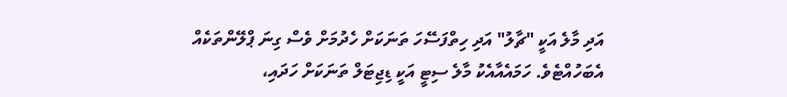އަދި މާލެ އަކީ "ޗާލު" އަދި ހިތްފަސޭހަ ތަނަކަށް ހެދުމަށް ވެސް ގިނަ ޕްލޭންތަކެއް އެބަހުއްޓެވެ. ހަމައެއާއެކު މާލެ ސިޓީ އަކީ ޑިޖިޓަލް ތަނަކަށް ހަދައި،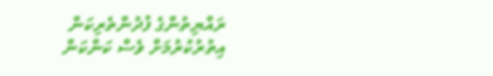ރައްޔިތުންގެ ފުދުންތެރިކަން އިތުރުކުރުމަށް ވެސް ކަންކަން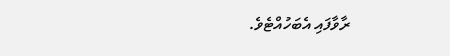ރާވާފައި އެބަހުއްޓެވެ.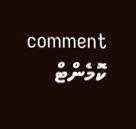comment ކޮމެންޓް